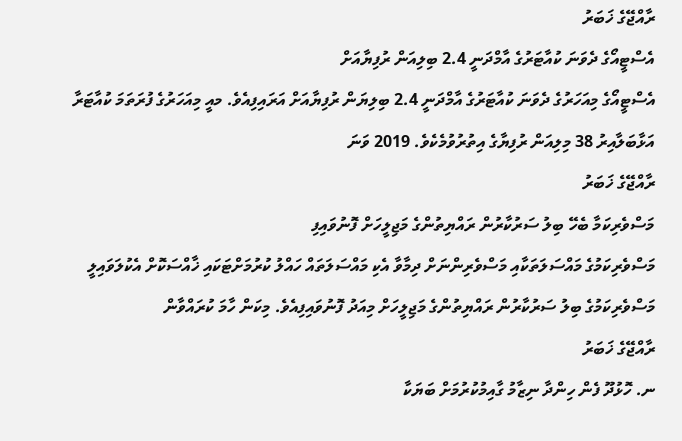ރާއްޖޭގެ ޚަބަރު
އެސްޓީއޯގެ ދެވަނަ ކުއާޓަރުގެ އާމްދަނީ 2.4 ބިލިއަން ރުފިޔާއަށް
އެސްޓީއޯގެ މިއަހަރުގެ ދެވަނަ ކުއާޓަރުގެ އާމްދަނީ 2.4 ބިލިޔަން ރުފިޔާއަށް އަރައިފިއެވެ. މއީ މިއަހަރުގެ ފުރަތަމަ ކުއާޓަރާ އަޅާބަލާއިރު 38 މިލިއަން ރުފިޔާގެ އިތުރުވުމެކެވެ. 2019 ވަނަ
ރާއްޖޭގެ ޚަބަރު
މަސްވެރިކަމާ ބެހޭ ބިލު ސަރުކާރުން ރައްޔިތުންގެ މަޖިލީހަށް ފޮނުވައިފި
މަސްވެރިކަމުގެ މައްސަލަތަކާއި މަސްވެރިންނަށް ދިމާވާ އެކި މައްސަލަތައް ހައްލު ކުރުމަށްޓަކައި ޚާއްސަކޮށް އެކުލަވައިލީ މަސްވެރިކަމުގެ ބިލު ސަރުކާރުން ރައްޔިތުންގެ މަޖިލީހަށް މިއަދު ފޮނުވައިފިއެވެ. މިކަން ހާމަ ކުރައްވާން
ރާއްޖޭގެ ޚަބަރު
ނ. ހޮޅުދޫ ފެން ހިންދާ ނިޒާމު ގާއިމުކުރުމަށް ބަޔަކާ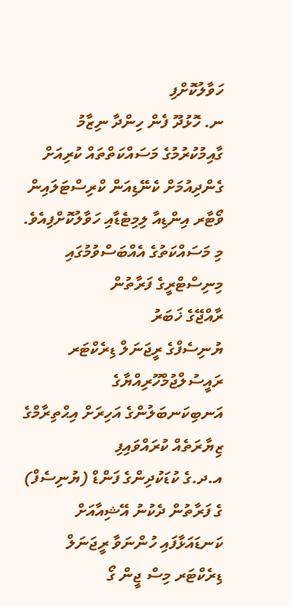ހަވާލުކޮށްފި
ނ. ހޮޅުދޫ ފެން ހިންދާ ނިޒާމު ގާއިމުކުރުމުގެ މަސައްކަތްތައް ކުރިއަށް ގެންދިއުމަށް ކެނޭޑިއަން ކްރިސްޓަލައިން ވޯޓާރ އިންޑިއާ ލިމިޓެޑާއި ހަވާލުކޮށްފިއެވެ. މި މަސައްކަތުގެ އެއްބަސްވުމުގައި މިނިސްޓްރީގެ ފަރާތުން
ރާއްޖޭގެ ޚަބަރު
ޔުނިސެފްގެ ރީޖަނަލް ޑިރެކްޓަރ ރައީސުލްޖުމްހޫރިއްޔާގެ އަނބިކަނބަލުންގެ އަހިރަށް އިޙްތިރާމްގެ ޒިޔާރަތެއް ކުރައްވައިފި
އ.ދ.ގެ ކުޑަކުދިންގެ ފަންޑް (ޔުނިސެފް) ގެ ފަރާތުން ދެކުނު އޭޝިއާއަށް ކަނޑައަޅާފައި ހުންނަވާ ރީޖަނަލް ޑިރެކްޓަރ މިސް ޖީން ގޯ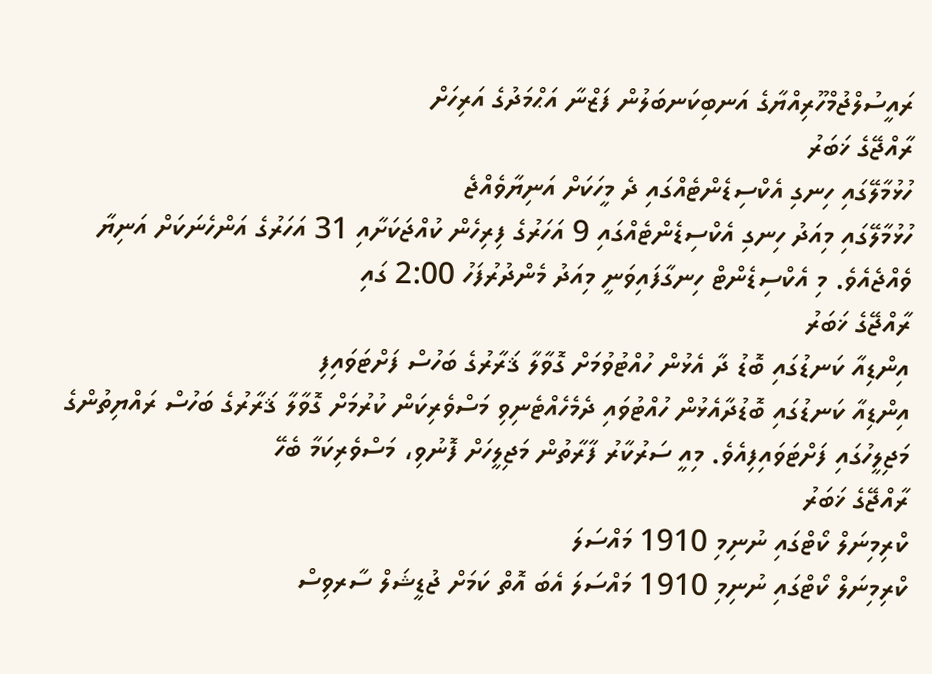ރައީސުލްޖުމްހޫރިއްޔާގެ އަނބިކަނބަލުން ފަޒްނާ އަޙްމަދުގެ އަރިހަށް
ރާއްޖޭގެ ޚަބަރު
ހުޅުމާލޭގައި ހިނގި އެކްސިޑެންޓެއްގައި ދެ މީހަކަށް އަނިޔާވެއްޖެ
ހުޅުމާލޭގައި މިއަދު ހިނގި އެކްސިޑެންޓެއްގައި 9 އަހަރުގެ ފިރިހެން ކުއްޖަކަށާއި 31 އަހަރުގެ އަންހެނަކަށް އަނިޔާ ވެއްޖެއެވެ. މި އެކްސިޑެންޓް ހިނގާފައިވަނީ މިއަދު މެންދުރުފަހު 2:00 ގައި
ރާއްޖޭގެ ޚަބަރު
އިންޑިއާ ކަނޑުގައި ބޮޑު ދާ އެޅުން ހުއްޓުވުމަށް ގޮވާލާ ޤަރާރުގެ ބަހުސް ފަށްޓަވައިފި
އިންޑިއާ ކަނޑުގައި ބޮޑުދާއެޅުން ހުއްޓުވައި ދެމެހެއްޓެނިވި މަސްވެރިކަން ކުރުމަށް ގޮވާލާ ޤަރާރުގެ ބަހުސް ރައްޔިތުންގެ މަޖިލީހުގައި ފަށްޓަވައިފިއެވެ. މިއީ ސަރުކާރު ފާރާތުން މަޖިލީހަށް ފޮނުވި، މަސްވެރިކަމާ ބެހޭ
ރާއްޖޭގެ ޚަބަރު
ކްރިމިނަލް ކޯޓްގައި ނުނިމި 1910 މައްސަލަ
ކްރިމިނަލް ކޯޓްގައި ނުނިމި 1910 މައްސަލަ އެބަ އޮތް ކަމަށް ޖުޑީޝަލް ސާރވިސް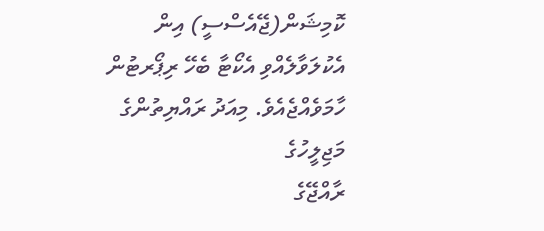ކޮމިޝަން(ޖޭއެސްސީ) އިން އެކުލަވާލެއްވި އެކޯޓާ ބެހޭ ރިޕޯރޓުން ހާމަވެއްޖެއެވެ. މިއަދު ރައްޔިތުންގެ މަޖިލީހުގެ
ރާއްޖޭގެ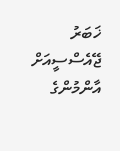ޚަބަރު
ޖޭއެސްސީއަށް އާންމުންގެ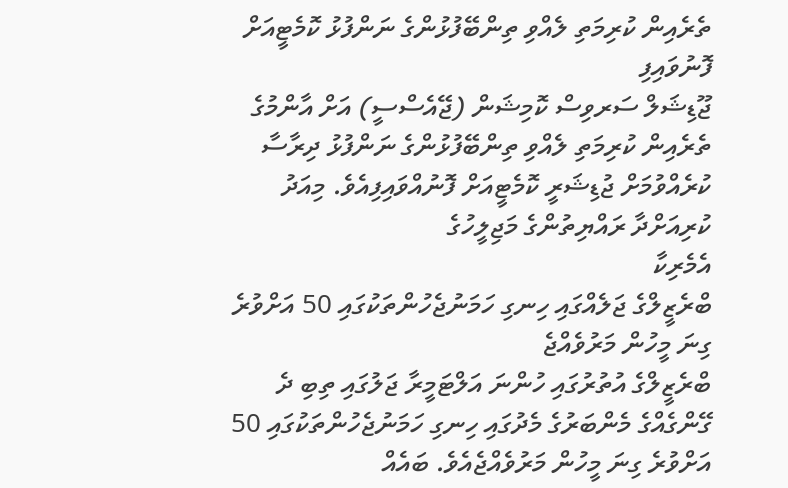ތެރެއިން ކުރިމަތި ލެއްވި ތިންބޭފުޅުންގެ ނަންފުޅު ކޮމެޓީއަށް ފޮނުވައިފި
ޖޫޑިޝަލް ސަރވިސް ކޮމިޝަން (ޖޭއެސްސީ) އަށް އާންމުގެ ތެރެއިން ކުރިމަތި ލެއްވި ތިންބޭފުޅުންގެ ނަންފުޅު ދިރާސާ ކުރެއްވުމަށް ޖުޑިޝަރީ ކޮމެޓީއަށް ފޮނުއްވައިފިއެވެ. މިއަދު ކުރިއަށްދާ ރައްޔިތުންގެ މަޖިލީހުގެ
އެމެރިކާ
ބްރެޒީލްގެ ޖަލެއްގައި ހިނގި ހަމަނުޖެހުންތަކުގައި 50 އަށްވުރެ ގިނަ މީހުން މަރުވެއްޖެ
ބްރެޒީލްގެ އުތުރުގައި ހުންނަ އަލްޓަމީރާ ޖަލުގައި ތިބި ދެ ގޭންގެއްގެ މެންބަރުގެ މެދުގައި ހިނގި ހަމަނުޖެހުންތަކުގައި 50 އަށްވުރެ ގިނަ މީހުން މަރުވެއްޖެއެވެ. ބައެއް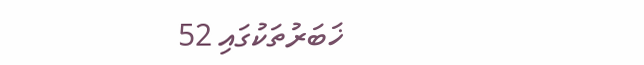ޚަބަރުތަކުގައި 52